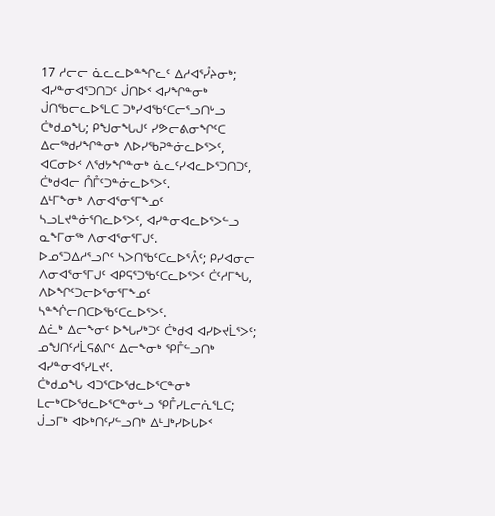17 ᓱᓕᓕ ᓈᓚᓚᐅᓐᖏᓚᑦ ᐃᓱᐊᕐᓮᔨᓂᒃ; ᐊᓯᓐᓂᐊᕐᑐᑎᑐᑦ ᒎᑎᐅᑉ ᐊᓯᖏᓐᓂᒃ ᒎᑎᖃᓕᓚᐅᕐᒪᑕ ᑐᒃᓯᐊᖃᑦᑕᓕᕐᓗᑎᒡᓗ ᑖᒃᑯᓄᖓ; ᑭᖑᓂᖓᒍᑦ ᓯᕗᓕᕕᓂᖏᑦᑕ ᐃᓕᖅᑯᓯᖏᓐᓂᒃ ᐱᐅᓯᖃᕈᓐᓃᓚᐅᕐᐳᑦ, ᐊᑕᓂᐅᑉ ᐱᖁᔭᖏᓐᓂᒃ ᓈᓚᑦᓯᐊᓚᐅᕐᑐᑎᑐᑦ, ᑖᒃᑯᐊᓕ ᑍᒤᑦᑐᓐᓃᓚᐅᕐᐳᑦ.
ᐃᒻᒥᖕᓂᒃ ᐱᓂᐊᕐᓂᕐᒥᖕᓄᑦ ᓴᓗᒪᔪᓐᓃᕐᑎᓚᐅᕐᐳᑦ, ᐊᓯᓐᓂᐊᓚᐅᕐᐳᓪᓗ ᓇᖕᒥᓂᖅ ᐱᓂᐊᕐᓂᕐᒥᒍᑦ.
ᐅᓄᕐᑐᐃᓱᕐᓗᒋᑦ ᓴᐳᑎᖃᑦᑕᓚᐅᕐᐰᑦ; ᑭᓯᐊᓂᓕ ᐱᓂᐊᕐᓂᕐᒥᒍᑦ ᐊᑭᕋᕐᑐᖃᑦᑕᓚᐅᕐᐳᑦ ᑖᑦᓱᒥᖓ, ᐱᐅᖏᑦᑐᓕᐅᕐᓂᕐᒥᖕᓄᑦ ᓴᓐᖐᓕᑎᑕᐅᖃᑦᑕᓚᐅᕐᐳᑦ.
ᐃᓛᒃ ᐃᓕᖕᓂᑦ ᐅᖓᓯᒃᑐᑦ ᑖᒃᑯᐊ ᐊᓯᐅᔪᒫᕐᐳᑦ; ᓄᖑᑎᑦᓱᒫᕋᕕᒋᑦ ᐃᓕᖕᓂᒃ ᕿᒤᓪᓗᑎᒃ ᐊᓯᓐᓂᐊᕐᓯᒪᔪᑦ.
ᑖᒃᑯᓄᖓ ᐊᑐᕐᑕᐅᖁᓚᐅᕐᑕᓐᓂᒃ ᒪᓕᒃᑕᐅᖁᓚᐅᕐᑕᓐᓂᒡᓗ ᕿᒤᓯᒪᓕᕇᕐᒪᑕ; ᒎᓗᒥᒃ ᐊᐅᒃᑎᑦᓯᓪᓗᑎᒃ ᐃᒻᒧᒃᓯᐅᒐᐅᑉ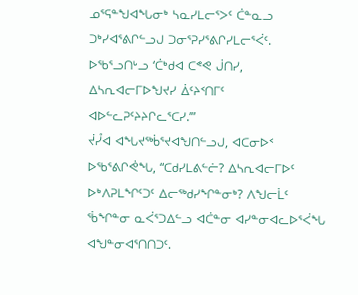ᓄᕐᕋᓐᖑᐊᖓᓂᒃ ᓴᓇᓯᒪᓕᕐᐳᑦ ᑖᓐᓇᓗ ᑐᒃᓯᐊᕐᕕᒋᓪᓗᒍ ᑐᓂᕐᕈᓯᕐᕕᒋᓯᒪᓕᕐᐹᑦ. ᐅᖃᕐᓗᑎᒡᓗ ‘ᑖᒃᑯᐊ ᑕᕝᕙ ᒎᑎᓯ, ᐃᓴᕆᐊᓕᒥᐅᖑᔪᓯ ᐄᑦᔨᑉᑎᒥᑦ ᐊᐅᓪᓚᕈᑦᔨᔨᒋᓚᕐᑕᓯ.’”
ᔫᓮᐊ ᐊᖓᔪᖅᑳᕐᔪᐊᖑᑎᓪᓗᒍ, ᐊᑕᓂᐅᑉ ᐅᖃᕐᕕᒋᕚᖓ, “ᑕᑯᓯᒪᕕᓪᓖ? ᐃᓴᕆᐊᓕᒥᐅᑦ ᐅᒃᐱᕈᒪᖏᑦᑐᑦ ᐃᓕᖅᑯᓯᖏᓐᓂᒃ? ᐱᖑᓕᒫᑦ ᖄᖏᓐᓂ ᓇᐹᕐᑐᐃᓪᓗ ᐊᑖᓐᓂ ᐊᓯᓐᓂᐊᓚᐅᕐᐹᖓ ᐊᖑᓐᓂᐊᕐᑎᑎᑐᑦ.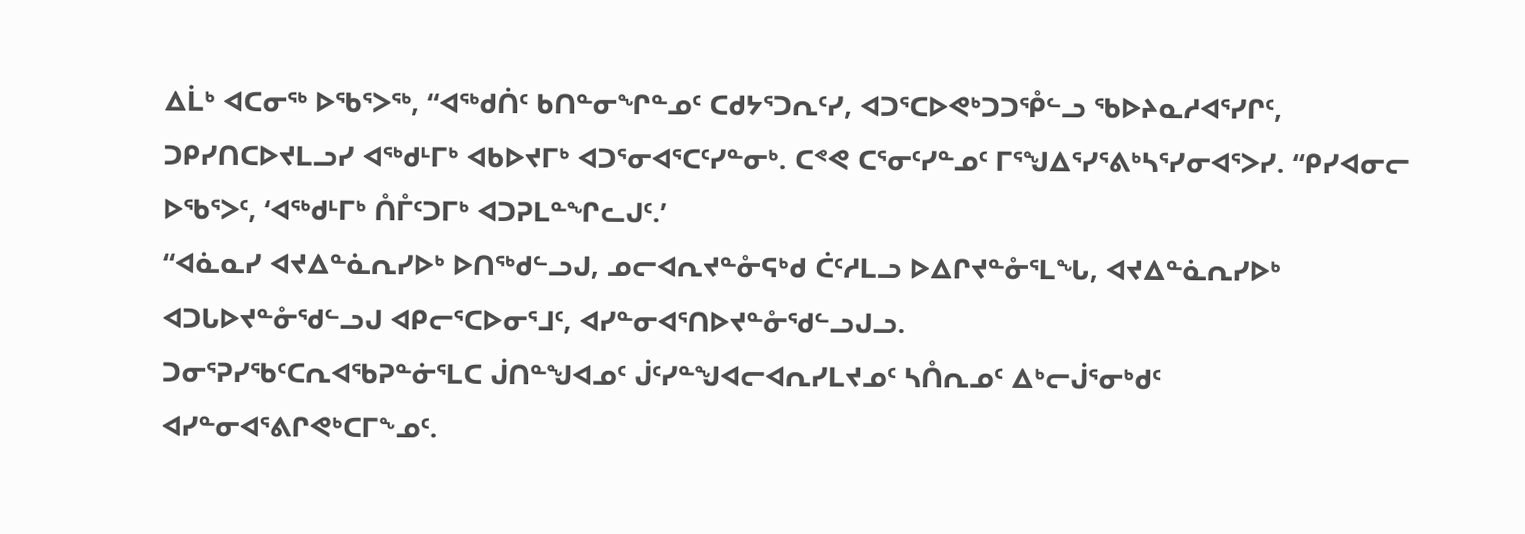ᐃᒫᒃ ᐊᑕᓂᖅ ᐅᖃᕐᐳᖅ, “ᐊᖅᑯᑏᑦ ᑲᑎᓐᓂᖏᓐᓄᑦ ᑕᑯᔭᕐᑐᕆᑦᓯ, ᐊᑐᕐᑕᐅᕙᒃᑐᑐᕾᓪᓗ ᖃᐅᔨᓇᓱᐊᕐᓯᒋᑦ, ᑐᑭᓯᑎᑕᐅᔪᒪᓗᓯ ᐊᖅᑯᒻᒥᒃ ᐊᑲᐅᔪᒥᒃ ᐊᑐᕐᓂᐊᕐᑕᑦᓯᓐᓂᒃ. ᑕᕝᕙ ᑕᕐᓂᑦᓯᓐᓄᑦ ᒥᕐᖑᐃᕐᓯᕐᕕᒃᓴᕐᓯᓂᐊᕐᐳᓯ. “ᑭᓯᐊᓂᓕ ᐅᖃᕐᐳᑦ, ‘ᐊᖅᑯᒻᒥᒃ ᑍᒤᑦᑐᒥᒃ ᐊᑐᕈᒪᓐᖏᓚᒍᑦ.’
“ᐊᓈᓇᓯ ᐊᔪᐃᓐᓈᕆᓯᐅᒃ ᐅᑎᖅᑯᓪᓗᒍ, ᓄᓕᐊᕆᔪᓐᓁᕋᒃᑯ ᑖᑦᓱᒪᓗ ᐅᐃᒋᔪᓐᓁᕐᒪᖓ, ᐊᔪᐃᓐᓈᕆᓯᐅᒃ ᐊᑐᒐᐅᔪᓐᓁᖁᓪᓗᒍ ᐊᑭᓕᕐᑕᐅᓂᕐᒧᑦ, ᐊᓯᓐᓂᐊᕐᑎᐅᔪᓐᓁᖁᓪᓗᒍᓗ.
ᑐᓂᕐᕈᓯᖃᑦᑕᕆᐊᖃᕈᓐᓃᕐᒪᑕ ᒎᑎᓐᖑᐊᓄᑦ ᒎᑦᓯᓐᖑᐊᓕᐊᕆᓯᒪᔪᓄᑦ ᓴᑍᕆᓄᑦ ᐃᒃᓕᒎᕐᓂᒃᑯᑦ ᐊᓯᓐᓂᐊᕐᕕᒋᕙᒃᑕᒥᖕᓄᑦ.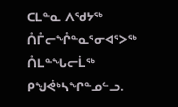ᑕᒪᓐᓇ ᐱᖁᔭᖅ ᑍᒤᓕᖕᒊᓐᓇᕐᓂᐊᕐᐳᖅ ᑍᒪᓐᖓᓕᒫᖅ ᑭᖑᕚᒃᓴᖏᓐᓄᓪᓗ.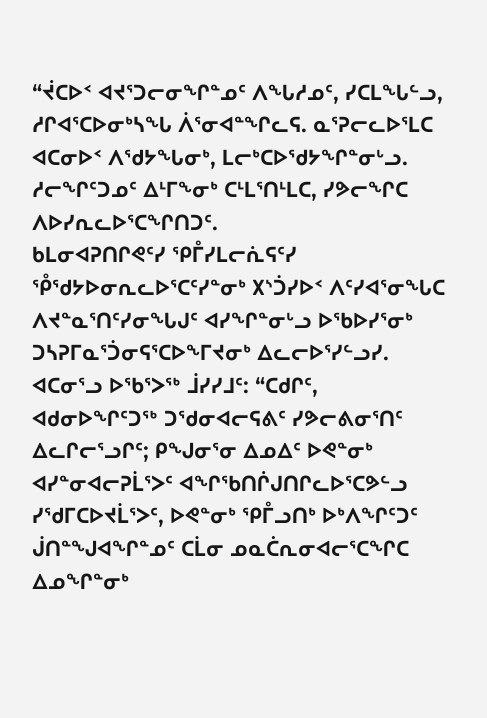“ᔫᑕᐅᑉ ᐊᔪᕐᑐᓕᓂᖏᓐᓄᑦ ᐱᖓᓱᓄᑦ, ᓯᑕᒪᖓᓪᓗ, ᓱᒋᐊᕐᑕᐅᓂᒃᓴᖓ ᐲᕐᓂᐊᓐᖏᓚᕋ. ᓇᕐᕈᓕᓚᐅᕐᒪᑕ ᐊᑕᓂᐅᑉ ᐱᖁᔭᖓᓂᒃ, ᒪᓕᒃᑕᐅᖁᔭᖏᓐᓂᒡᓗ. ᓱᓕᖏᑦᑐᓄᑦ ᐃᒻᒥᖕᓂᒃ ᑕᒻᒪᕐᑎᒻᒪᑕ, ᓯᕗᓕᖏᑕ ᐱᐅᓯᕆᓚᐅᕐᑕᖏᑎᑐᑦ.
ᑲᒪᓂᐊᕈᑎᒋᕙᑦᓯ ᕿᒤᓯᒪᓕᕇᕋᑦᓯ ᕾᖁᔭᐅᓂᕆᓚᐅᕐᑕᑦᓯᓐᓂᒃ ᙭ᔅᑑᓯᐅᑉ ᐱᑦᓯᐊᕐᓂᖓᑕ ᐱᔪᓐᓇᕐᑎᑦᓯᓂᖓᒍᑦ ᐊᓯᖏᓐᓂᒡᓗ ᐅᖃᐅᓯᕐᓂᒃ ᑐᓴᕈᒥᓇᕐᑑᓂᕋᕐᑕᐅᖕᒥᔪᓂᒃ ᐃᓚᓕᐅᕐᓯᓪᓗᓯ.
ᐊᑕᓂᕐᓗ ᐅᖃᕐᐳᖅ ᒨᓯᓯᒧᑦ: “ᑕᑯᒋᑦ, ᐊᑯᓂᐅᖏᑦᑐᖅ ᑐᖁᓂᐊᓕᕋᕕᑦ ᓯᕗᓕᕕᓂᕐᑎᑦ ᐃᓚᒋᓕᕐᓗᒋᑦ; ᑭᖑᓂᕐᓂ ᐃᓄᐃᑦ ᐅᕙᓐᓂᒃ ᐊᓯᓐᓂᐊᓕᕈᒫᕐᐳᑦ ᐊᖏᖃᑎᒌᒍᑎᒋᓚᐅᕐᑕᕗᓪᓗ ᓯᖁᒥᑕᐅᔪᒫᕐᐳᑦ, ᐅᕙᓐᓂᒃ ᕿᒤᓗᑎᒃ ᐅᒃᐱᖏᑦᑐᑦ ᒎᑎᓐᖑᐊᖏᓐᓄᑦ ᑕᒫᓂ ᓄᓇᑖᕆᓂᐊᓕᕐᑕᖏᑕ ᐃᓄᖏᓐᓂᒃ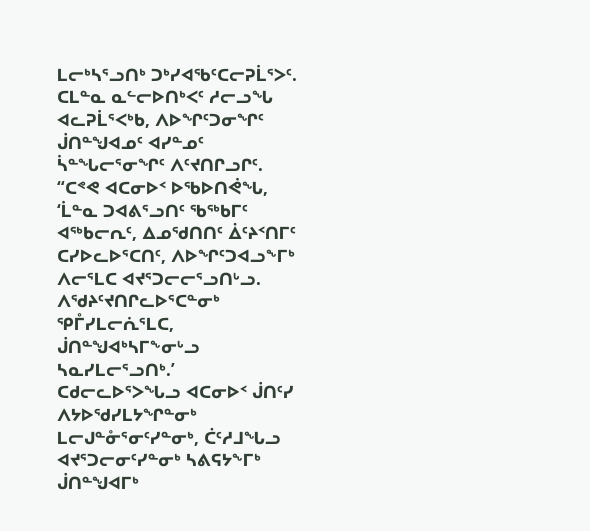ᒪᓕᒃᓴᕐᓗᑎᒃ ᑐᒃᓯᐊᖃᑦᑕᓕᕈᒫᕐᐳᑦ.
ᑕᒪᓐᓇ ᓇᓪᓕᐅᑎᒃᐸᑦ ᓱᓕᓗᖓ ᐊᓚᕈᒫᕐᐸᒃᑲ, ᐱᐅᖏᑦᑐᓂᖏᑦ ᒎᑎᓐᖑᐊᓄᑦ ᐊᓯᓐᓄᑦ ᓵᓐᖓᓕᕐᓂᖏᑦ ᐱᑦᔪᑎᒋᓗᒋᑦ.
“ᑕᕝᕙ ᐊᑕᓂᐅᑉ ᐅᖃᐅᑎᕚᖓ, ‘ᒫᓐᓇ ᑐᐊᕕᕐᓗᑎᑦ ᖃᖅᑲᒥᑦ ᐊᖅᑲᓕᕆᑦ, ᐃᓄᖁᑎᑎᑦ ᐄᑦᔨᑉᑎᒥᑦ ᑕᓯᐅᓚᐅᕐᑕᑎᑦ, ᐱᐅᖏᑦᑐᐊᓗᖕᒥᒃ ᐱᓕᕐᒪᑕ ᐊᔪᕐᑐᓕᓕᕐᓗᑎᒡᓗ. ᐱᖁᔨᑦᔪᑎᒋᓚᐅᕐᑕᓐᓂᒃ ᕿᒤᓯᒪᓕᕇᕐᒪᑕ, ᒎᑎᓐᖑᐊᒃᓴᒥᖕᓂᒡᓗ ᓴᓇᓯᒪᓕᕐᓗᑎᒃ.’
ᑕᑯᓕᓚᐅᕐᐳᖓᓗ ᐊᑕᓂᐅᑉ ᒎᑎᑦᓯ ᐱᔭᐅᖁᓯᒪᔭᖏᓐᓂᒃ ᒪᓕᒍᓐᓁᕐᓂᑦᓯᓐᓂᒃ, ᑖᑦᓱᒧᖓᓗ ᐊᔪᕐᑐᓕᓂᑦᓯᓐᓂᒃ ᓴᕕᕋᔭᖕᒥᒃ ᒎᑎᓐᖑᐊᒥᒃ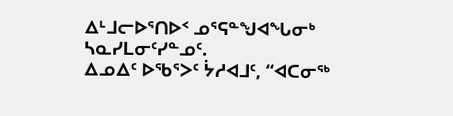ᐃᒻᒧᓕᐅᕐᑎᐅᑉ ᓄᕐᕋᓐᖑᐊᖓᓂᒃ ᓴᓇᓯᒪᓂᑦᓯᓐᓄᑦ.
ᐃᓄᐃᑦ ᐅᖃᕐᐳᑦ ᔮᓱᐊᒧᑦ, “ᐊᑕᓂᖅ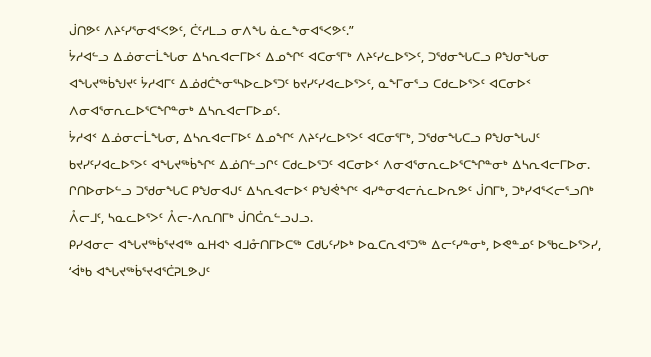ᒎᑎᕗᑦ ᐱᔨᑦᓯᕐᓂᐊᕐᐸᕗᑦ, ᑖᑦᓱᒪᓗ ᓂᐱᖓ ᓈᓚᖕᓂᐊᕐᐸᕗᑦ.”
ᔮᓱᐊᓪᓗ ᐃᓅᓂᓕᒫᖓᓂ ᐃᓴᕆᐊᓕᒥᐅᑉ ᐃᓄᖏᑦ ᐊᑕᓂᕐᒥᒃ ᐱᔨᑦᓯᓚᐅᕐᐳᑦ, ᑐᖁᓂᖓᑕᓗ ᑭᖑᓂᖓᓂ ᐊᖓᔪᖅᑳᖑᔪᑦ ᔮᓱᐊᒥᑦ ᐃᓅᑯᑖᖕᓂᕐᓴᐅᓚᐅᕐᑐᑦ ᑲᔪᓯᑦᓯᐊᓚᐅᕐᐳᑦ, ᓇᖕᒥᓂᕐᓗ ᑕᑯᓚᐅᕐᐳᑦ ᐊᑕᓂᐅᑉ ᐱᓂᐊᕐᓂᕆᓚᐅᕐᑕᖏᓐᓂᒃ ᐃᓴᕆᐊᓕᒥᐅᓄᑦ.
ᔮᓱᐊᑉ ᐃᓅᓂᓕᒫᖓᓂ, ᐃᓴᕆᐊᓕᒥᐅᑦ ᐃᓄᖏᑦ ᐱᔨᑦᓯᓚᐅᕐᐳᑦ ᐊᑕᓂᕐᒥᒃ, ᑐᖁᓂᖓᑕᓗ ᑭᖑᓂᖓᒍᑦ ᑲᔪᓯᑦᓯᐊᓚᐅᕐᐳᑦ ᐊᖓᔪᖅᑳᖏᑦ ᐃᓅᑎᓪᓗᒋᑦ ᑕᑯᓚᐅᕐᑐᑦ ᐊᑕᓂᐅᑉ ᐱᓂᐊᕐᓂᕆᓚᐅᕐᑕᖏᓐᓂᒃ ᐃᓴᕆᐊᓕᒥᐅᓂ.
ᒋᑎᐅᓂᐅᓪᓗ ᑐᖁᓂᖓᑕ ᑭᖑᓂᐊᒍᑦ ᐃᓴᕆᐊᓕᐅᑉ ᑭᖑᕚᖏᑦ ᐊᓯᓐᓂᐊᓕᕇᓚᐅᕆᕗᑦ ᒎᑎᒥᒃ, ᑐᒃᓯᐊᕐᐸᓕᕐᓗᑎᒃ ᐰᓕᒧᑦ, ᓴᓇᓚᐅᕐᐳᑦ ᐰᓕ-ᐱᕆᑎᒥᒃ ᒎᑎᑖᕆᓪᓗᒍᓗ.
ᑭᓯᐊᓂᓕ ᐊᖓᔪᖅᑳᕐᔪᐊᖅ ᓇᕼᐊᔅ ᐊᒧᓁᑎᒥᐅᑕᖅ ᑕᑯᒐᑦᓯᐅᒃ ᐅᓇᑕᕆᐊᕐᑐᖅ ᐃᓕᑦᓯᓐᓂᒃ, ᐅᕙᓐᓄᑦ ᐅᖃᓚᐅᕐᐳᓯ, ‘ᐋᒃᑲ ᐊᖓᔪᖅᑳᕐᔪᐊᕐᑖᕈᒪᕗᒍᑦ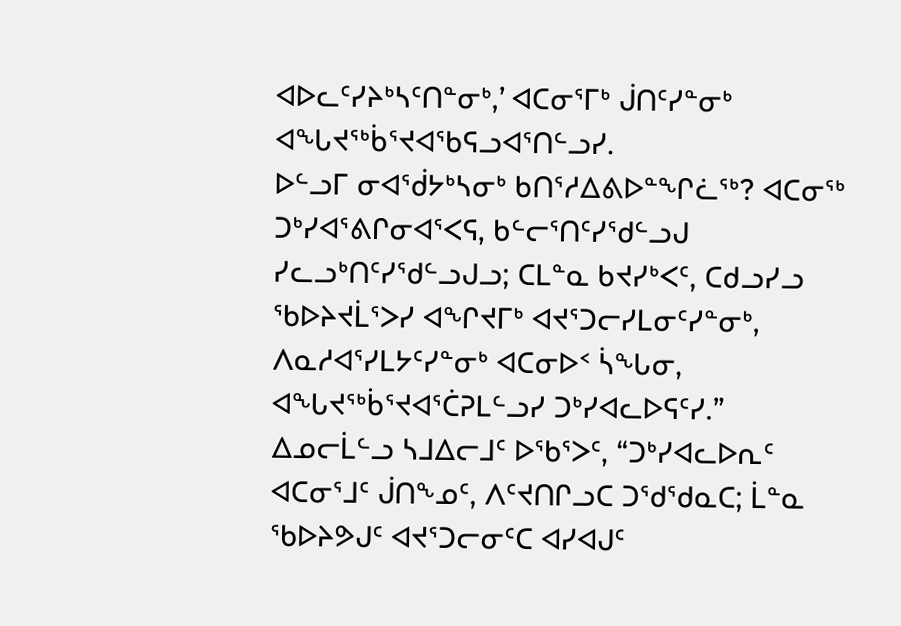ᐊᐅᓚᑦᓯᔨᒃᓴᑦᑎᓐᓂᒃ,’ ᐊᑕᓂᕐᒥᒃ ᒎᑎᑦᓯᓐᓂᒃ ᐊᖓᔪᖅᑳᕐᔪᐊᖃᕋᓗᐊᕐᑎᓪᓗᓯ.
ᐅᓪᓗᒥ ᓂᐊᖂᔭᒃᓴᓂᒃ ᑲᑎᕐᓱᐃᕕᐅᓐᖏᓛᖅ? ᐊᑕᓂᖅ ᑐᒃᓯᐊᕐᕕᒋᓂᐊᕐᐸᕋ, ᑲᓪᓕᕐᑎᑦᓯᖁᓪᓗᒍ ᓯᓚᓗᒃᑎᑦᓯᖁᓪᓗᒍᓗ; ᑕᒪᓐᓇ ᑲᔪᓯᒃᐸᑦ, ᑕᑯᓗᓯᓗ ᖃᐅᔨᔪᒫᕐᐳᓯ ᐊᖏᔪᒥᒃ ᐊᔪᕐᑐᓕᓯᒪᓂᑦᓯᓐᓂᒃ, ᐱᓇᓱᐊᕐᓯᒪᔭᑦᓯᓐᓂᒃ ᐊᑕᓂᐅᑉ ᓵᖓᓂ, ᐊᖓᔪᖅᑳᕐᔪᐊᕐᑖᕈᒪᓪᓗᓯ ᑐᒃᓯᐊᓚᐅᕋᑦᓯ.”
ᐃᓄᓕᒫᓪᓗ ᓴᒧᐃᓕᒧᑦ ᐅᖃᕐᐳᑦ, “ᑐᒃᓯᐊᓚᐅᕆᑦ ᐊᑕᓂᕐᒧᑦ ᒎᑎᖕᓄᑦ, ᐱᑦᔪᑎᒋᓗᑕ ᑐᖁᖁᓇᑕ; ᒫᓐᓇ ᖃᐅᔨᕗᒍᑦ ᐊᔪᕐᑐᓕᓂᑦᑕ ᐊᓯᐊᒍᑦ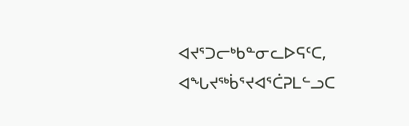ᐊᔪᕐᑐᓕᒃᑲᓐᓂᓚᐅᕋᑦᑕ, ᐊᖓᔪᖅᑳᕐᔪᐊᕐᑖᕈᒪᓪᓗᑕ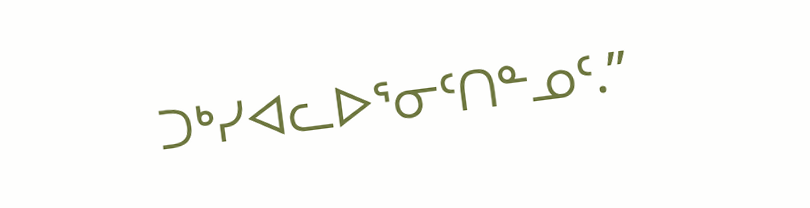ᑐᒃᓯᐊᓚᐅᕐᓂᑦᑎᓐᓄᑦ.”